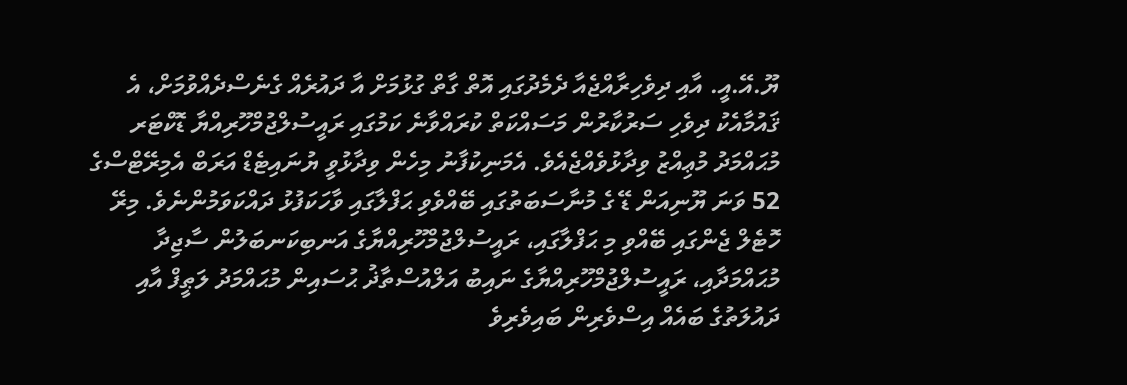ޔޫ.އޭ.އީ. އާއި ދިވެހިރާއްޖެއާ ދެމެދުގައި އޮތް ގާތް ގުޅުމަށް އާ ދައުރެއް ގެނެސްދެއްވުމަށް، އެ ޤައުމާއެކު ދިވެހި ސަރުކާރުން މަސައްކަތް ކުރައްވާނެ ކަމުގައި ރައީސުލްޖުމްހޫރިއްޔާ ޑޮކްޓަރ މުޙައްމަދު މުޢިއްޒު ވިދާޅުވެއްޖެއެވެ. އެމަނިކުފާނު މިހެން ވިދާޅުވީ ޔުނައިޓެޑް އަރަބް އެމިރޭޓްސްގެ 52 ވަނަ ޔޫނިއަން ޑޭ ގެ މުނާސަބަތުގައި ބޭއްވެވި ޙަފްލާގައި ވާހަކަފުޅު ދައްކަވަމުންނެވެ. މިރޭ ހޮޓެލް ޖެންގައި ބޭއްވި މި ޙަފްލާގައި، ރައީސުލްޖުމްހޫރިއްޔާގެ އަނބިކަނބަލުން ސާޖިދާ މުޙައްމަދާއި، ރައީސުލްޖުމްހޫރިއްޔާގެ ނައިބު އަލްއުސްތާޛު ޙުސައިން މުޙައްމަދު ލަޠީފް އާއި ދައުލަތުގެ ބައެއް އިސްވެރިން ބައިވެރިވެ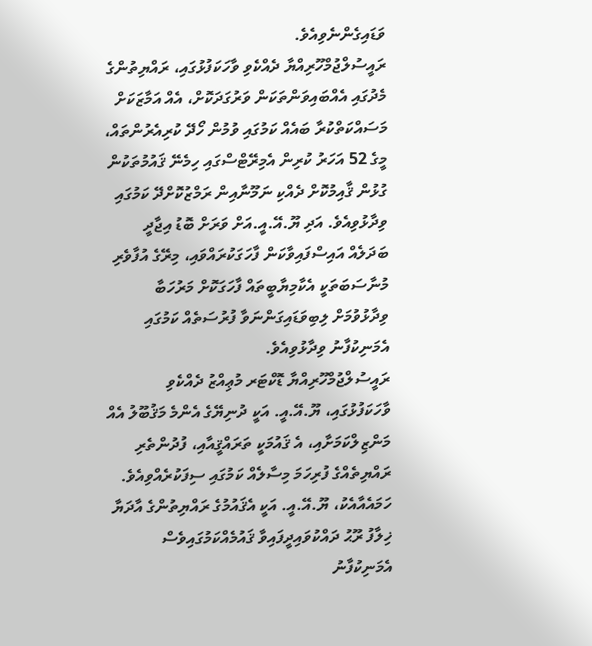ވަޑައިގެންނެވިއެވެ.
ރައީސުލްޖުމްހޫރިއްޔާ ދެއްކެވި ވާހަކަފުޅުގައި، ރައްޔިތުންގެ މެދުގައި އެއްބައިވަންތަކަން ވަރުގަދަކޮށް، އެއް އަމާޒަކަށް މަސައްކަތްކުރާ ބައެއް ކަމުގައި ވުމުން ހޯދޭ ކުރިއެރުންތައް، މީގެ 52 އަހަރު ކުރިން އެމިރޭޓްސްގައި ހިމެނޭ ޤައުމުތަކުން ގުޅުން ޤާއިމުކޮށް ދެއްކި ނަމޫނާއިން ރަމްޒުކޮށްދޭ ކަމުގައި ވިދާޅުވިއެވެ. އަދި ޔޫ.އޭ.އީ.އަށް ވަރަށް ބޮޑު އިޖާދީ ބަދަލެއް އައިސްފައިވާކަން ފާހަގަކުރައްވައި، މިރޭގެ އުފާވެރި މުނާސަބަތަކީ އެކާމިޔާބީތައް ފާހަގަކޮށް މަރުހަބާ ވިދާޅުވުމަށް ލިބިވަޑައިގަންނަވާ ފުރުސަތެއް ކަމުގައި އެމަނިކުފާނު ވިދާޅުވިއެވެ.
ރައީސުލްޖުމްހޫރިއްޔާ ޑޮކްޓަރ މުޢިއްޒު ދެއްކެވި ވާހަކަފުޅުގައި، ޔޫ.އޭ.އީ. އަކީ ދުނިޔޭގެ އެންމެ މަޤުބޫލު އެއް މަންޒިލްކަމަށާއި، އެ ޤައުމަކީ ތަރައްޤީއާއި، ފުދުންތެރި ރައްޔިތެއްގެ ފުރިހަމަ މިސާލެއް ކަމުގައި ސިފަކުރެއްވިއެވެ. ހަމައެއާއެކު، ޔޫ.އޭ.އީ. އަކީ އެޤައުމުގެ ރައްޔިތުންގެ އާދަޔާ ޚިލާފު ރޫޙު ދައްކުވައިދީފައިވާ ޤައުމެއްކަމުގައިވެސް އެމަނިކުފާނު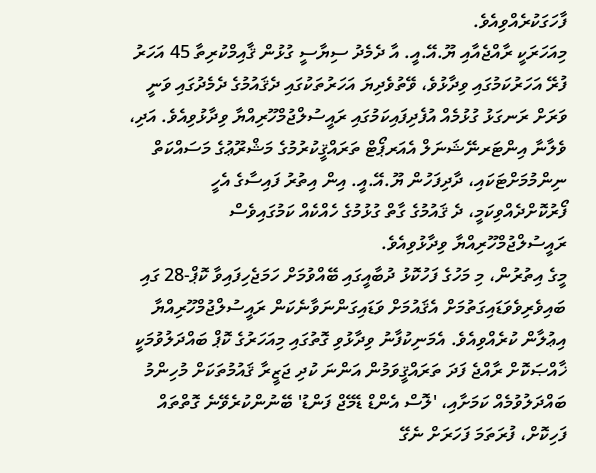ފާހަގަކުރެއްވިއެވެ.
މިއަހަރަކީ ރާއްޖެއާއި ޔޫ.އޭ.އީ. އާ ދެމެދު ސިޔާސީ ގުޅުން ޤާއިމްކުރިތާ 45 އަހަރު ފުރޭ އަހަރުކަމުގައި ވިދާޅުވެ، ވޭތުވެދިޔަ އަހަރުތަކުގައި ދެޤައުމުގެ ދެމެދުގައި ވަނީ ވަރަށް ރަނގަޅު ގުޅުމެއް އުފެދިފައިކަމުގައި ރައީސުލްޖުމްހޫރިއްޔާ ވިދާޅުވިއެވެ. އަދި، ވެލާނާ އިންޓަރނޭޝަނަލް އެއަރޕޯޓް ތަރައްޤީކުރުމުގެ މަޝްރޫޢުގެ މަސައްކަތް ނިންމުމަށްޓަކައި، ދާދިފަހުން ޔޫ.އޭ.އީ. އިން އިތުރު ފައިސާގެ އެހީ ފޯރުކޮށްދެއްވިކަމީ، ދެ ޤައުމުގެ ގާތް ގުޅުމުގެ ހެއްކެއް ކަމުގައިވެސް ރައީސުލްޖުމްހޫރިއްޔާ ވިދާޅުވިއެވެ.
މީގެ އިތުރުން، މި މަހުގެ ފަހުކޮޅު ދުބާއީގައި ބޭއްވުމަށް ހަމަޖެހިފައިވާ ކޮޕް-28 ގައި ބައިވެރިވެވަޑައިގަތުމަށް އެޤައުމަށް ވަޑައިގަންނަވާނެކަން ރައީސުލްޖުމްހޫރިއްޔާ އިޢުލާން ކުރެއްވިއެވެ. އެމަނިކުފާނު ވިދާޅުވި ގޮތުގައި މިއަހަރުގެ ކޮޕް ބައްދަލުވުމަކީ ޚާއްޞަކޮށް ރާއްޖެ ފަދަ ތަރައްޤީވަމުން އަންނަ ކުދި ޖަޒީރާ ޤައުމުތަކަށް މުހިންމު ބައްދަލުވުމެއް ކަމަށާއި، 'ލޮސް އެންޑް ޑެމޭޖް ފަންޑު' ބޭނުންކުރެވޭނެ ގޮތްތައް ފަހިކޮށް، ފުރަތަމަ ފަހަރަށް ނެގޭ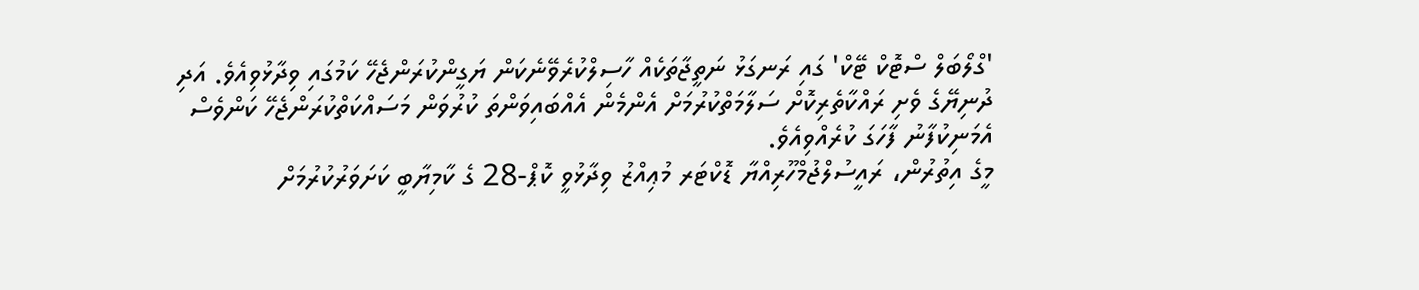'ގްލޯބަލް ސްޓޮކް ޓޭކް' ގައި ރަނގަޅު ނަތީޖާތަކެއް ހާސިލްކުރެވޭނެކަން ޔަގީންކުރަންޖެހޭ ކަމުގައި ވިދާޅުވިއެވެ. އަދި ދުނިޔޭގެ ވެށި ރައްކާތެރިކޮށް ސަލާމަތްކުރުމަށް އެންމެން އެއްބައިވަންތަ ކުރުވަން މަސައްކަތްކުރަންޖެހޭ ކަންވެސް އެމަނިކުފާނު ފާހަގަ ކުރެއްވިއެވެ.
މީގެ އިތުރުން، ރައީސުލްޖުމްހޫރިއްޔާ ޑޮކްޓަރ މުޢިއްޒު ވިދާޅުވީ ކޮޕް-28 ގެ ކާމިޔާބީ ކަށަވަރުކުރުމަށް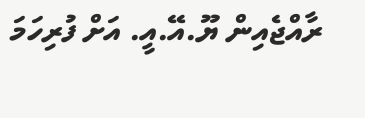ރާއްޖެއިން ޔޫ.އޭ.އީ. އަށް ފުރިހަމަ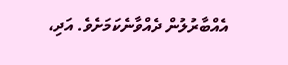އެއްބާރުލުން ދެއްވާނެކަމަށެވެ. އަދި،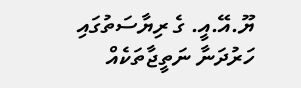ޔޫ.އޭ.އީ. ގެ ރިޔާސަތުގައި ހަރުދަނާ ނަތީޖާތަކެއް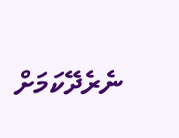ނެރެދޭކަމަށް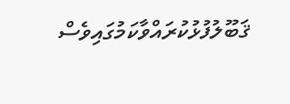ޤަބޫލުފުޅުކުރައްވާކަމުގައިވެސް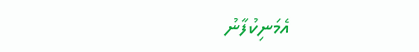އެމަނިކުފާނު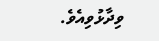ވިދާޅުވިއެވެ.